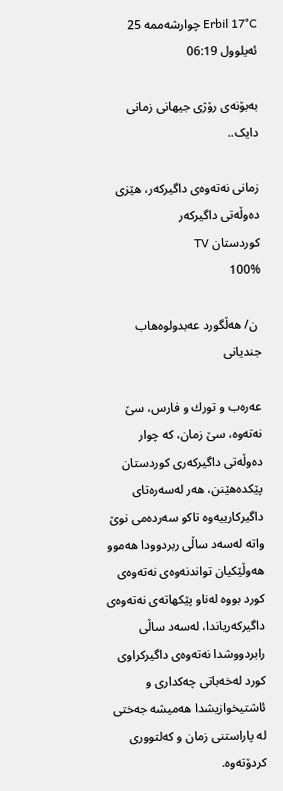Erbil 17°C چوارشەممە 25 ئەیلوول 06:19

به‌بۆنه‌ی رۆژی جیهانی زمانی دایک..

زمانی نه‌ته‌وه‌ی داگیركه‌ر، هێزی ده‌وڵه‌تی داگیركه‌ر
کوردستان TV
100%

 ن/ هه‌ڵگورد عه‌بدولوه‌هاب جندیانی

عه‌ره‌ب و تورك و فارس، سێ نه‌ته‌وه‌، سێ زمان، كه‌ چوار ده‌وڵه‌تی داگیركه‌ری كوردستان پێكده‌هێنن، هه‌ر له‌سه‌ره‌تای داگیركارییه‌وه‌ تاكو سه‌رده‌می نوێ واته‌ له‌سه‌د ساڵی ربردوودا هه‌موو هه‌وڵێكیان تواندنه‌وه‌ی نه‌ته‌وه‌ی كورد بووه‌ له‌ناو پێكهاته‌ی نه‌ته‌وه‌ی داگیركه‌ریاندا، له‌سه‌د ساڵی رابردووشدا نه‌ته‌وه‌ی داگیركراوی كورد له‌خه‌باتی چه‌كداری و ئاشتیخوازیشدا هه‌میشه‌ جه‌ختی له‌ پاراستنی زمان و كه‌لتووری كردۆته‌وه‌.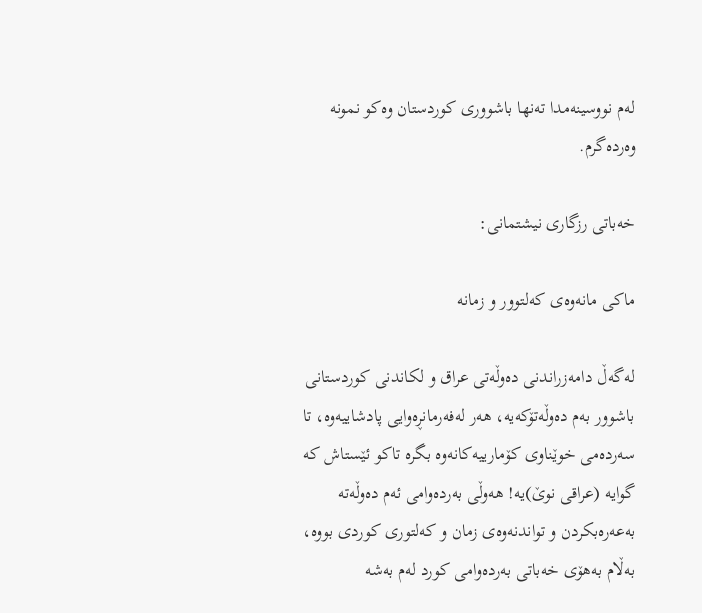له‌م نووسینه‌مدا ته‌نها باشووری كوردستان وه‌كو نمونه‌ وه‌رده‌گرم.

خه‌باتی رزگاری نیشتمانی:

ماكی مانه‌وه‌ی كه‌لتوور و زمانه‌

له‌گه‌ڵ دامه‌زراندنی ده‌وڵه‌تی عراق و لكاندنی كوردستانی باشوور به‌م ده‌وڵه‌تۆكه‌یه‌، هه‌ر له‌فه‌رمانڕه‌وایی پادشاییه‌وه‌، تا سه‌رده‌می خوێناوی كۆمارییه‌كانه‌وه‌ بگره‌ تاكو ئێستاش كه‌ گوایه‌ (عراقی نوێ)یه‌! هه‌وڵی به‌رده‌وامی ئه‌م ده‌وڵه‌ته‌ به‌عه‌ره‌بكردن و تواندنه‌وه‌ی زمان و كه‌لتوری كوردی بووه‌، به‌ڵام به‌هۆی خه‌باتی به‌رده‌وامی كورد له‌م به‌شه‌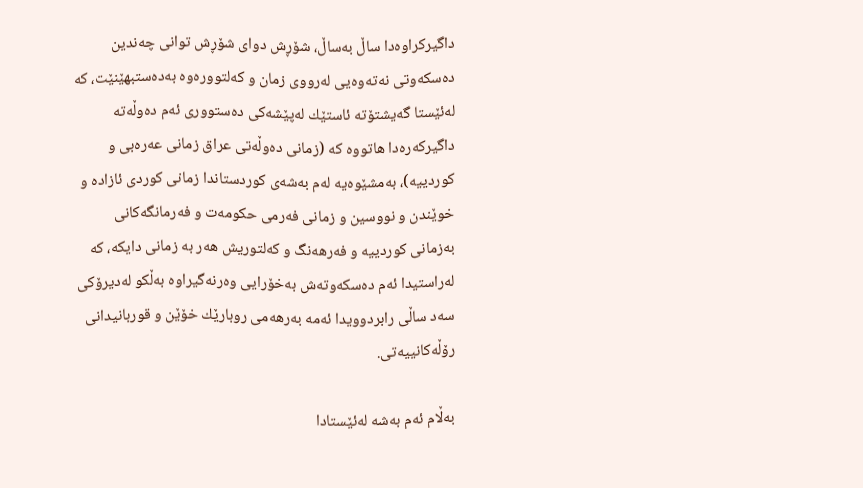داگیركراوه‌دا ساڵ به‌ساڵ، شۆڕش دوای شۆڕش توانی چه‌ندین ده‌سكه‌وتی نه‌ته‌وه‌یی له‌رووی زمان و كه‌لتووره‌وه‌ به‌ده‌ستبهێنێت، كه‌ له‌ئێستا گه‌یشتۆته‌ ئاستێك له‌پێشه‌كی ده‌ستووری ئه‌م ده‌وڵه‌ته‌ داگیركه‌ره‌دا هاتووه‌ كه‌ (زمانی ده‌وڵه‌تی عراق زمانی عه‌ره‌بی و كوردییه‌)، به‌مشێوه‌یه‌ له‌م به‌شه‌ی كوردستاندا زمانی كوردی ئازاده‌ و خوێندن و نووسین و زمانی فه‌رمی حكومه‌ت و فه‌رمانگه‌كانی به‌زمانی كوردییه‌ و فه‌رهه‌نگ و كه‌لتوریش هه‌ر به‌ زمانی دایكه‌، كه‌ له‌راستیدا ئه‌م ده‌سكه‌وته‌ش به‌خۆرایی وه‌رنه‌گیراوه‌ به‌ڵكو له‌دیرۆكی سه‌د ساڵی رابردوویدا ئه‌مه‌ به‌رهه‌می روبارێك خۆێن و قوربانیدانی رۆڵه‌كانییه‌تی.

به‌ڵام ئه‌م به‌شه‌ له‌ئێستادا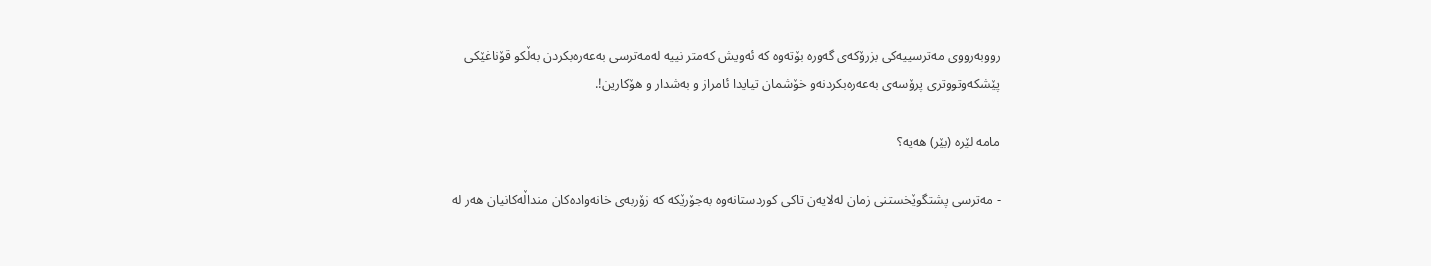رووبه‌رووی مه‌ترسییه‌كی بزرۆكه‌ی گه‌وره‌ بۆته‌وه‌ كه‌ ئه‌ویش كه‌متر نییه‌ له‌مه‌ترسی به‌عه‌ره‌بكردن به‌ڵكو قۆناغێكی پێشكه‌وتووتری پرۆسه‌ی به‌عه‌ره‌بكردنه‌و خۆشمان تیایدا ئامراز و به‌شدار و هۆكارین!.

مامه‌ لێره‌ (بێر) هه‌یه‌؟

- مه‌ترسی پشتگوێخستنی زمان له‌لایه‌ن تاكی كوردستانه‌وه‌ به‌جۆرێكه‌ كه‌ زۆربه‌ی خانه‌واده‌كان منداڵه‌كانیان هه‌ر له‌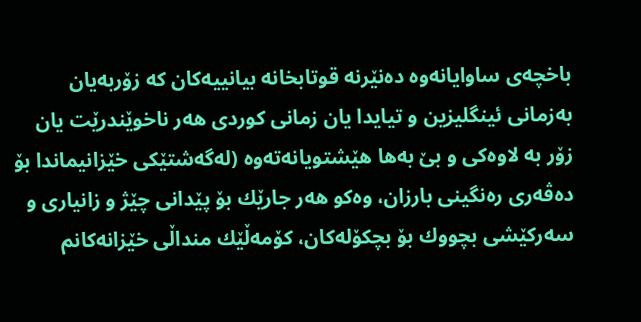باخچه‌ی ساوایانه‌وه‌ ده‌نێرنه‌ قوتابخانه‌ بیانییه‌كان كه‌ زۆربه‌یان به‌زمانی ئینگلیزین و تیایدا یان زمانی كوردی هه‌ر ناخوێندرێت یان زۆر به‌ لاوه‌كی و بێ به‌ها هێشتویانه‌ته‌وه‌ (له‌گه‌شتێكی خێزانیماندا بۆ ده‌ڤه‌ری ره‌نگینی بارزان، وه‌كو هه‌ر جارێك بۆ پێدانی چێژ و زانیاری و سه‌ركێشی بچووك بۆ بچكۆله‌كان، كۆمه‌ڵێك منداڵی خێزانه‌كانم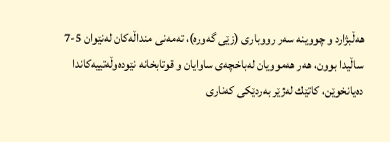هه‌ڵبژارد و چووینه‌ سه‌ر رووباری (زێی گه‌وره‌)، ته‌مه‌نی منداڵه‌كان له‌نێوان 5-7 ساڵیدا بوون، هه‌ر هه‌موویان له‌باخچه‌ی ساوایان و قوتابخانه‌ نێوده‌وڵه‌تییه‌كاندا ده‌یانخوێن، كاتێك له‌ژێر به‌ردێكی كه‌ناری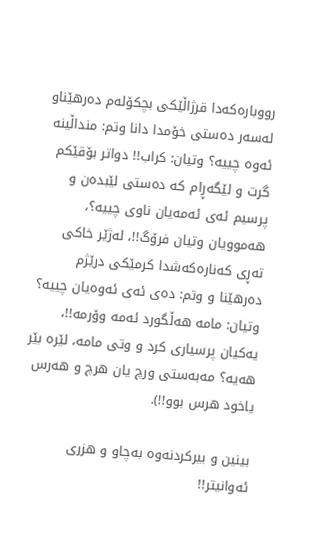رووباره‌كه‌دا قرژاڵێكی بچكۆله‌م ده‌رهێناو له‌سه‌ر ده‌ستی خۆمدا دانا وتم: منداڵینه‌ ئه‌وه‌ چییه‌؟ وتیان: كراب!! دواتر بۆقێكم گرت و لێگه‌ڕام كه‌ ده‌ستی لێبده‌ن و پرسیم ئه‌ی ئه‌مه‌یان ناوی چییه‌؟، هه‌موویان وتیان فرۆگ!!، له‌ژێر خاكی ته‌ڕی كه‌ناره‌كه‌شدا كرمێكی درێژم ده‌رهێنا و وتم: ده‌ی ئه‌ی ئه‌وه‌یان چییه‌؟ وتیان: مامه‌ هه‌ڵگورد ئه‌مه‌ وۆرمه‌!!، یه‌كیان پرسیاری كرد و وتی مامه‌، لێره‌ بێر هه‌یه‌؟ مه‌به‌ستی ورچ یان هرچ و هه‌رس یاخود هرس بوو!!).

بینین و بیركردنه‌وه‌ به‌چاو و هزری ئه‌وانیتر!!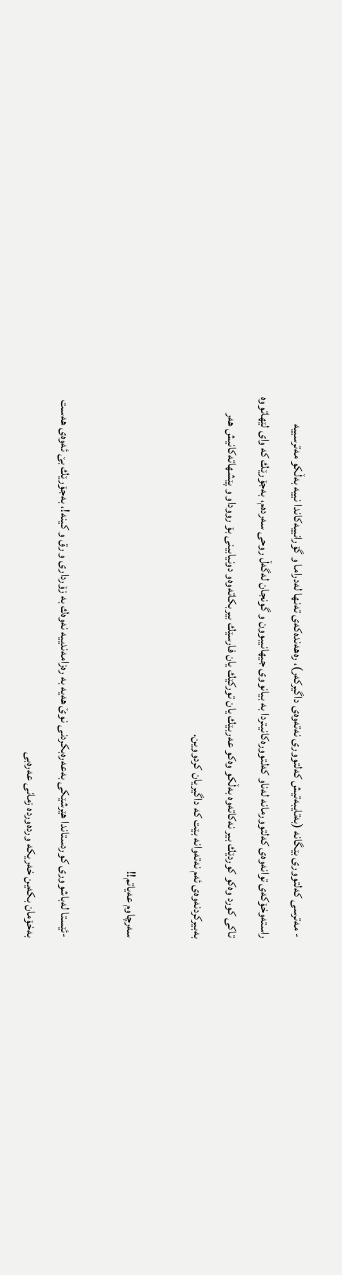- مه‌ترسی كه‌لتووری بێگانه‌ (به‌تایبه‌تیش كه‌لتووری نه‌ته‌وه‌ی داگیركه‌ر)، ره‌هه‌نده‌كه‌ی ته‌نها له‌دراما و گۆرانییه‌كاندا نییه‌ به‌ڵكو مه‌ترسییه‌ راسته‌وخۆكه‌ی توانه‌وه‌ی كه‌لتوورمانه‌ له‌ناو كه‌لتووره‌كانیتردا به‌ بیانووی جیهانیبوون و گونجان له‌گه‌ڵ روحی سه‌رده‌م، به‌جۆرێك كه‌ وای لێهاتووه‌ تاكی كورد وه‌كو كوردێك بیر نه‌كاته‌وه‌ به‌ڵكو وه‌كو عه‌ربێك یان توركێك یان فارسێك بیربكاته‌وه‌و دونیابینی بۆ رووداو و پێشهاته‌كانیش هه‌ر به‌بیركردنه‌وه‌ی ئه‌م نه‌ته‌وانه‌ بێت كه‌ داگیریان كردووین.

سه‌رچاوم عه‌یاتم!!

-ئێستا له‌باشووری كوردستاندا هێرشێكی به‌عه‌ره‌بكردنی نوێ هه‌یه‌ به‌ ره‌زامه‌ندییه‌ نه‌وه‌ك به‌ زۆرداری و رق و كینه‌!، به‌جۆرێك بێ ئه‌وه‌ی هه‌ست به‌خۆمان بكه‌ین خه‌ریكه‌ ورده‌ورده‌ زمانی عه‌ره‌بی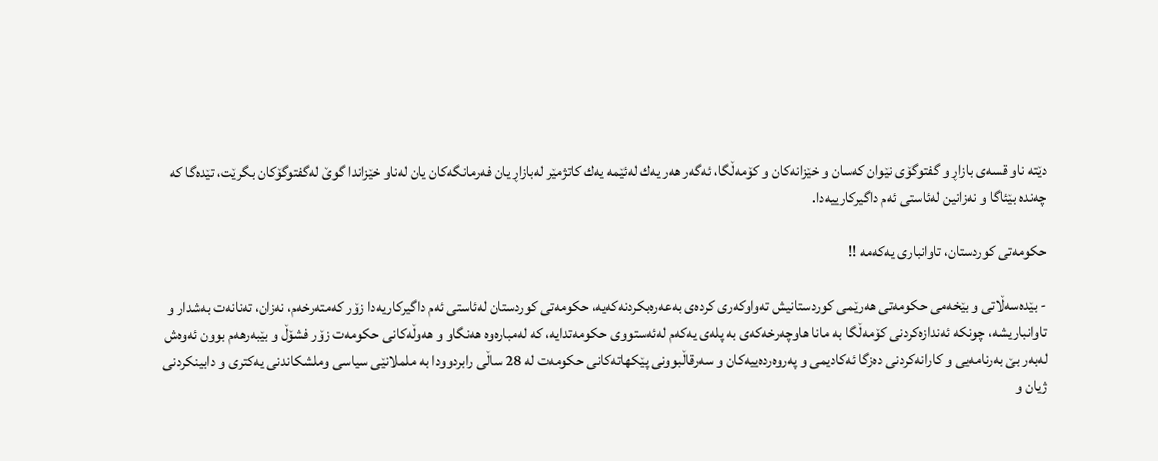دێته‌ ناو قسه‌ی بازاڕ و گفتوگۆی نێوان كه‌سان و خێزانه‌كان و كۆمه‌ڵگا، ئه‌گه‌ر هه‌ر یه‌ك له‌ئێمه‌ یه‌ك كاتژمێر له‌بازاڕ یان فه‌رمانگه‌كان یان له‌ناو خێزاندا گوێ له‌گفتوگۆكان بگرێت، تێده‌گا كه‌ چه‌نده‌ بێئاگا و نه‌زانین له‌ئاستی ئه‌م داگیركارییه‌دا.

حكومه‌تی كوردستان، تاوانباری یه‌كه‌مه‌ !!

- بێده‌سه‌ڵاتی و بێخه‌می حكومه‌تی هه‌رێمی كوردستانیش ته‌واوكه‌ری كرده‌ی به‌عه‌ره‌بكردنه‌كه‌یه‌، حكومه‌تی كوردستان له‌ئاستی ئه‌م داگیركاریه‌دا زۆر كه‌مته‌رخه‌م، نه‌زان، ته‌نانه‌ت به‌شدار و تاوانباریشه‌، چونكه‌ ئه‌ندازه‌كردنی كۆمه‌ڵگا به‌ مانا هاوچه‌رخه‌كه‌ی به‌ پله‌ی یه‌كه‌م له‌ئه‌ستووی حكومه‌تدایه‌، كه‌ له‌مباره‌وه‌ هه‌نگاو و هه‌وڵه‌كانی حكومه‌ت زۆر فشۆڵ و بێبه‌رهه‌م بوون ئه‌وه‌ش له‌به‌ر بێ به‌رنامه‌یی و كارانه‌كردنی ده‌زگا ئه‌كادیمی و په‌روه‌رده‌ییه‌كان و سه‌رقاڵبوونی پێكهاته‌كانی حكومه‌ت له‌ 28 ساڵی رابردوودا به‌ ململانێی سیاسی وملشكاندنی یه‌كتری و دابینكردنی ژیان و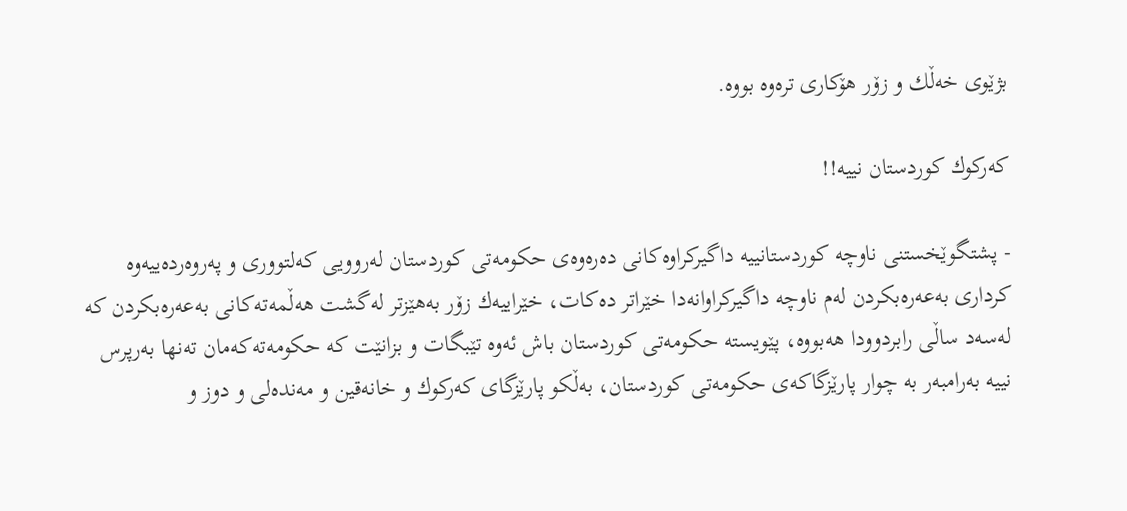بژێوی خه‌ڵك و زۆر هۆكاری تره‌وه‌ بووه‌.

كه‌ركوك كوردستان نییه‌!!

- پشتگوێخستنی ناوچه‌ كوردستانییه‌ داگیركراوه‌كانی ده‌ره‌وه‌ی حكومه‌تی كوردستان له‌روویی كه‌لتووری و په‌روه‌رده‌ییه‌وه‌ كرداری به‌عه‌ره‌بكردن له‌م ناوچه‌ داگیركراوانه‌دا خێراتر ده‌كات، خێراییه‌ك زۆر به‌هێزتر له‌گشت هه‌ڵمه‌ته‌كانی به‌عه‌ره‌بكردن كه‌ له‌سه‌د ساڵی رابردوودا هه‌بووه‌، پێویسته‌ حكومه‌تی كوردستان باش ئه‌وه‌ تێبگات و بزانێت كه‌ حكومه‌ته‌كه‌مان ته‌نها به‌رپرس نییه‌ به‌رامبه‌ر به‌ چوار پارێزگاكه‌ی حكومه‌تی كوردستان، به‌ڵكو پارێزگای كه‌ركوك و خانه‌قین و مه‌نده‌لی و دوز و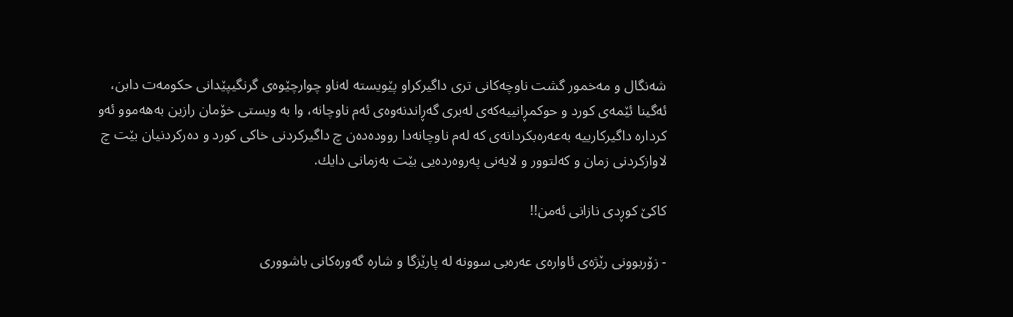شه‌نگال و مه‌خمور گشت ناوچه‌كانی تری داگیركراو پێویسته‌ له‌ناو چوارچێوه‌ی گرنگیپێدانی حكومه‌ت دابن، ئه‌گینا ئێمه‌ی كورد و حوكمڕانییه‌كه‌ی له‌بری گه‌ڕاندنه‌وه‌ی ئه‌م ناوچانه‌، وا به‌ ویستی خۆمان رازین به‌هه‌موو ئه‌و كرداره‌ داگیركارییه‌ به‌عه‌ره‌بكردانه‌ی كه‌ له‌م ناوچانه‌دا رووده‌ده‌ن چ داگیركردنی خاكی كورد و ده‌ركردنیان بێت چ لاوازكردنی زمان و كه‌لتوور و لایه‌نی په‌روه‌رده‌یی بێت به‌زمانی دایك.

كاكێ كوڕدی نازانی ئه‌من!!

- زۆربوونی رێژه‌ی ئاواره‌ی عه‌ره‌بی سوونه‌ له‌ پارێزگا و شاره‌ گه‌وره‌كانی باشووری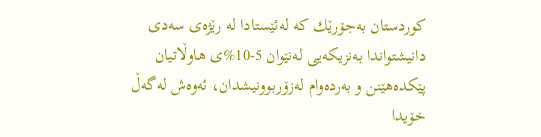كوردستان به‌جۆرێك كه‌ له‌ئێستادا له‌ رێژه‌ی سه‌دی دانیشتواندا به‌نزیكه‌یی له‌نێوان 5-10%ی هاوڵاتیان پێكده‌هێنن و به‌رده‌وام له‌زۆربوونیشدان، ئه‌وه‌ش له‌گه‌ڵ خۆیدا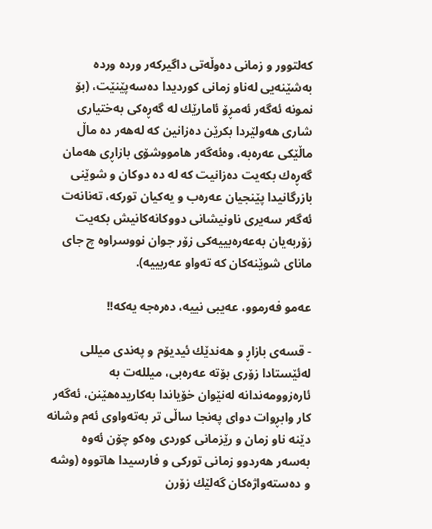كه‌لتوور و زمانی ده‌وڵه‌تی داگیركه‌ر ورده‌ ورده‌ به‌شێنه‌یی له‌ناو زمانی كوردیدا ده‌سه‌پێنێت، (بۆ نمونه‌ ئه‌گه‌ر ئه‌مڕۆ ئامارێك له‌ گه‌ڕه‌كی به‌ختیاری شاری هه‌ولێردا بكرێن ده‌زانین كه‌ له‌هه‌ر ده‌ ماڵ ماڵێكی عه‌ره‌به‌، وه‌ئه‌گه‌ر هامووشۆی بازاڕی هه‌مان گه‌ڕه‌ك بكه‌یت ده‌زانیت كه‌ له‌ ده‌ دوكان و شوێنی بازرگانیدا پێنجیان عه‌ره‌ب و یه‌كیان توركه‌، ته‌نانه‌ت ئه‌گه‌ر سه‌یری ناونیشانی دووكانه‌كانیش بكه‌یت زۆربه‌یان به‌عه‌ره‌بییه‌كی زۆر جوان نووسراوه‌ چ جای مانای شوێنه‌كان كه‌ ته‌واو عه‌ربییه‌).

عه‌مو فه‌رموو، عه‌یبی نییه‌، ده‌ره‌جه‌ یه‌كه‌!!

- قسه‌ی بازاڕ و هه‌ندێك ئیدیۆم و په‌ندی میللی له‌ئێستادا زۆری بۆته‌ عه‌ره‌بی، میلله‌ت به‌ ئاره‌زوومه‌ندانه‌ له‌نێوان خۆیاندا به‌كاریده‌هێنن، ئه‌گه‌ر كار وابڕوات دوای په‌نجا ساڵی تر به‌ته‌واوی ئه‌م وشانه‌ دێنه‌ ناو زمان و رێزمانی كوردی وه‌كو چۆن ئه‌وه‌ به‌سه‌ر هه‌ردوو زمانی توركی و فارسیدا هاتووه‌ (وشه‌ و ده‌سته‌واژه‌كان گه‌لێك زۆرن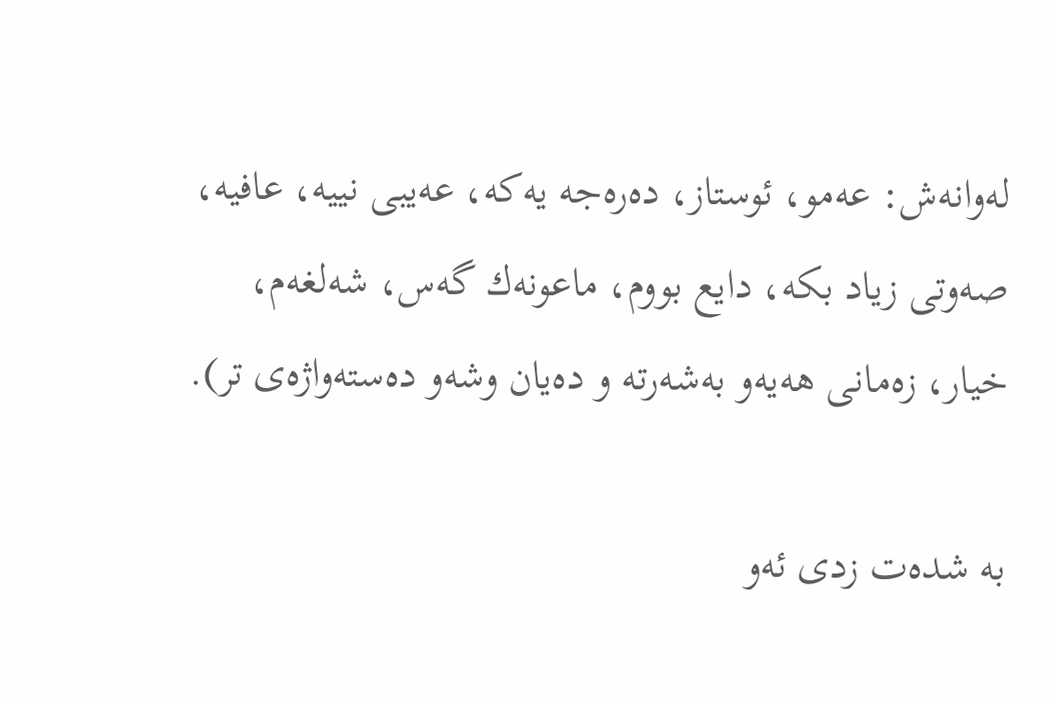له‌وانه‌ش: عه‌مو، ئوستاز، ده‌ره‌جه‌ یه‌كه‌، عه‌یبی نییه‌، عافیه‌، صه‌وتی زیاد بكه‌، دایع بووم، ماعونه‌ك گه‌س، شه‌لغه‌م، خیار، زه‌مانی هه‌یه‌و به‌شه‌رته‌ و ده‌یان وشه‌و ده‌سته‌واژه‌ی تر).

به‌ شده‌ت زدی ئه‌و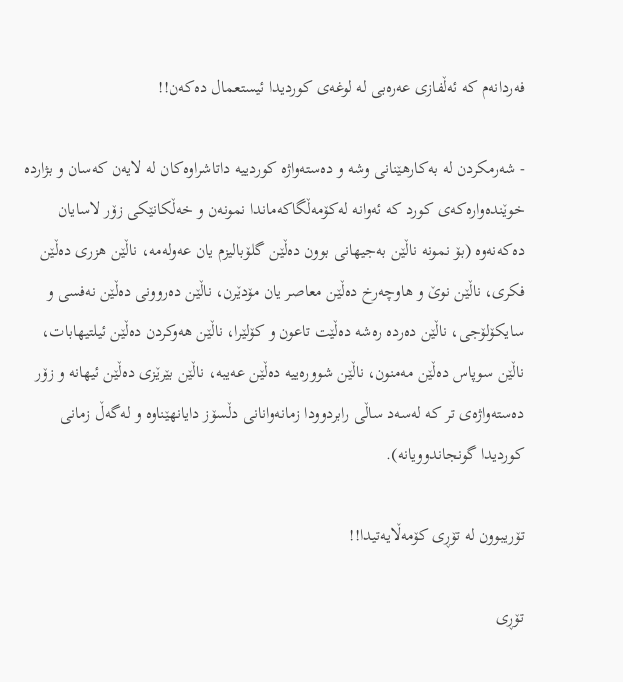فه‌ردانه‌م كه‌ ئه‌ڵفازی عه‌ره‌بی له‌ لوغه‌ی كوردیدا ئیستعمال ده‌كه‌ن!!

- شه‌رمكردن له‌ به‌كارهێنانی وشه‌ و ده‌سته‌واژه‌ كوردییه‌ داتاشراوه‌كان له‌ لایه‌ن كه‌سان و بژارده‌ خوێنده‌واره‌كه‌ی كورد كه‌ ئه‌وانه‌ له‌كۆمه‌ڵگاكه‌ماندا نمونه‌ن و خه‌ڵكانێكی زۆر لاسایان ده‌كه‌نه‌وه‌ (بۆ نمونه‌ ناڵێن به‌جیهانی بوون ده‌ڵێن گلۆبالیزم یان عه‌وله‌مه‌، ناڵێن هزری ده‌ڵێن فكری، ناڵێن نوێ و هاوچه‌رخ ده‌ڵێن معاصر یان مۆدێرن، ناڵێن ده‌روونی ده‌ڵێن نه‌فسی و سایكۆلۆجی، ناڵێن ده‌رده‌ ره‌شه‌ ده‌ڵێت تاعون و كۆلێرا، ناڵێن هه‌وكردن ده‌ڵێن ئیلتیهابات، ناڵێن سوپاس ده‌ڵێن مه‌منون، ناڵێن شووره‌ییه‌ ده‌ڵێن عه‌یبه‌، ناڵێن بێرێزی ده‌ڵێن ئیهانه‌ و زۆر ده‌سته‌واژه‌ی تر كه‌ له‌سه‌د ساڵی رابردوودا زمانه‌وانانی دڵسۆز دایانهێناوه‌ و له‌گه‌ڵ زمانی كوردیدا گونجاندوویانه‌).

تۆریبوون له‌ تۆڕی كۆمه‌ڵایه‌تیدا!!

تۆڕی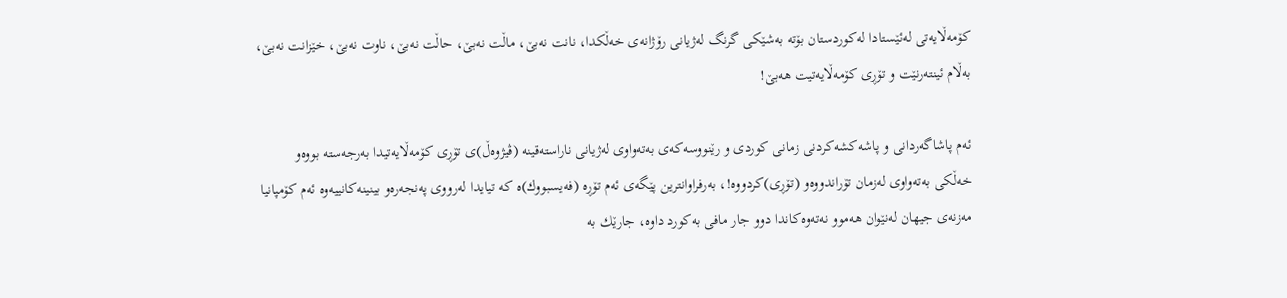كۆمه‌ڵایه‌تی له‌ئێستادا له‌كوردستان بۆته‌ به‌شێكی گرنگ له‌ژیانی رۆژانه‌ی خه‌ڵكدا، نانت نه‌بێ، ماڵت نه‌بێ، حاڵت نه‌بێ، ناوت نه‌بێ، خێزانت نه‌بێ، به‌ڵام ئینته‌رنێت و تۆڕی كۆمه‌ڵایه‌تیت هه‌بێ!

ئه‌م پاشاگه‌ردانی و پاشه‌كشه‌كردنی زمانی كوردی و رێنووسه‌كه‌ی به‌ته‌واوی له‌ژیانی ناراسته‌قینه‌ (ڤیژوه‌ڵ)ی تۆڕی كۆمه‌ڵایه‌تیدا به‌رجه‌سته‌ بووه‌و خه‌ڵكی به‌ته‌واوی له‌زمان تۆراندووه‌و (تۆڕی)كردووه‌!، به‌رفراوانترین پێگه‌ی ئه‌م تۆڕه‌ (فه‌یسبووك)ه‌ كه‌ تیایدا له‌رووی په‌نجه‌ره‌و بینینه‌كانییه‌وه‌ ئه‌م كۆمپانیا مه‌زنه‌ی جیهان له‌نێوان هه‌موو نه‌ته‌وه‌كاندا دوو جار مافی به‌كورد داوه‌، جارێك به‌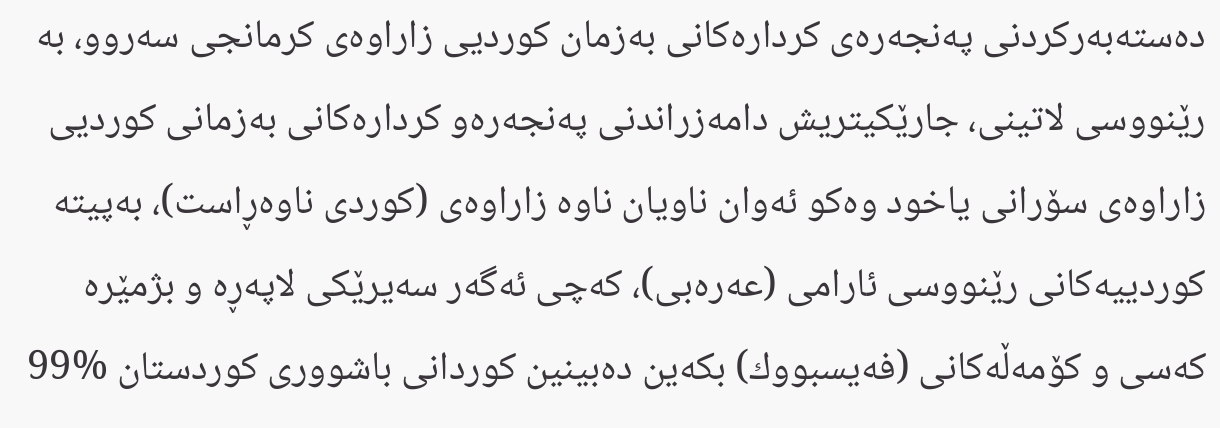ده‌سته‌به‌ركردنی په‌نجه‌ره‌ی كرداره‌كانی به‌زمان كوردیی زاراوه‌ی كرمانجی سه‌روو، به‌ رێنووسی لاتینی، جارێكیتریش دامه‌زراندنی په‌نجه‌ره‌و كرداره‌كانی به‌زمانی كوردیی زاراوه‌ی سۆرانی یاخود وه‌كو ئه‌وان ناویان ناوه‌ زاراوه‌ی (كوردی ناوه‌ڕاست)، به‌پیته‌ كوردییه‌كانی رێنووسی ئارامی (عه‌ره‌بی)، كه‌چی ئه‌گه‌ر سه‌یرێكی لاپه‌ڕه‌ و بژمێره‌ كه‌سی و كۆمه‌ڵه‌كانی (فه‌یسبووك) بكه‌ین ده‌بینین كوردانی باشووری كوردستان %99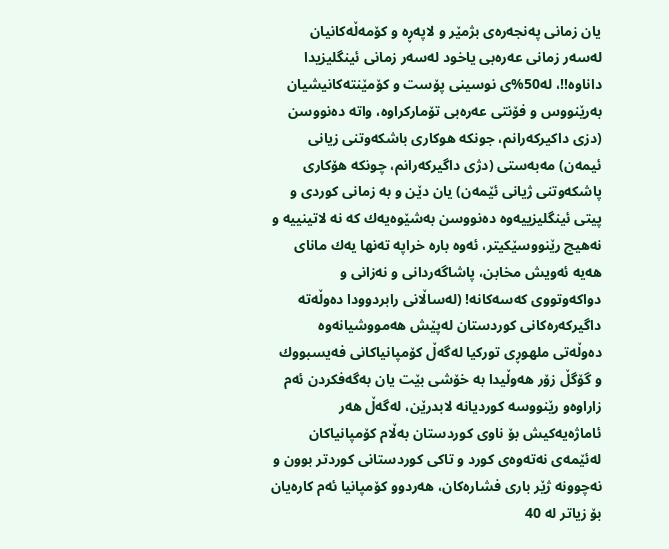یان زمانی په‌نجه‌ره‌ی بژمێر و لاپه‌ڕه‌ و كۆمه‌ڵه‌كانیان له‌سه‌ر زمانی عه‌ره‌بی یاخود له‌سه‌ر زمانی ئینگلیزیدا داناوه‌!!، له‌50%ی نوسینی پۆست و كۆمێنته‌كانیشیان به‌رێنووس و فۆنتی عه‌ره‌بی تۆماركراوه‌، واته‌ ده‌نووسن (دزی داكیركه‌رانم، جونكه‌ هوكاری باشكه‌وتنی زیانی ئیمه‌ن) مه‌به‌ستی (دژی داگیركه‌رانم، چونكه‌ هۆكاری پاشكه‌وتنی ژیانی ئێمه‌ن) یان دێن و به‌ زمانی كوردی و پیتی ئینگلیزییه‌وه‌ ده‌نووسن به‌شێوه‌یه‌ك كه‌ نه‌ لاتینییه‌ و نه‌هیچ رێنووسێكیتر، ئه‌وه باره‌ خراپه‌ ته‌نها یه‌ك مانای هه‌یه‌ ئه‌ویش مخابن، پاشاگه‌ردانی و نه‌زانی و دواكه‌وتووی كه‌سه‌كانه‌! (له‌ساڵانی رابردوودا ده‌وڵه‌ته‌ داگیركه‌ره‌كانی كوردستان له‌پێش هه‌مووشیانه‌وه‌ ده‌وڵه‌تی ملهوڕی توركیا له‌گه‌ڵ كۆمپانیاكانی فه‌یسبووك و گۆگڵ زۆر هه‌وڵیدا به‌ خۆشی بێت یان به‌گه‌فكردن ئه‌م زاراوه‌و رێنووسه‌ كوردیانه‌ لابدرێن، له‌گه‌ڵ هه‌ر ئاماژه‌یه‌كیش بۆ ناوی كوردستان به‌ڵام كۆمپانیاكان له‌ئێمه‌ی نه‌ته‌وه‌ی كورد و تاكی كوردستانی كوردتر بوون و نه‌چوونه‌ ژێر باری فشاره‌كان، هه‌ردوو كۆمپانیا ئه‌م كاره‌یان بۆ زیاتر له‌ 40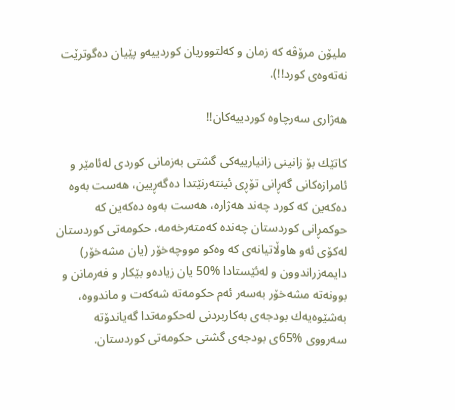ملیۆن مرۆڤه‌ كه‌ زمان و كه‌لتووریان كوردییه‌و پێیان ده‌گوترێت نه‌ته‌وه‌ی كورد!!).

هه‌ژاری سه‌رچاوه‌ كوردییه‌كان!!

كاتێك بۆ زانینی زانیارییه‌كی گشتی به‌زمانی كوردی له‌ئامێر و ئامرازه‌كانی گه‌ڕانی تۆڕی ئینته‌رنێتدا ده‌گه‌ڕیین، هه‌ست به‌وه‌ ده‌كه‌ین كه‌ كورد چه‌ند هه‌ژاره‌، هه‌ست به‌وه‌ ده‌كه‌ین كه‌ حوكمڕانی كوردستان چه‌نده‌ كه‌مته‌رخه‌مه‌، حكومه‌تی كوردستان له‌كۆی ئه‌و هاوڵاتیانه‌ی كه‌ وه‌كو مووچه‌خۆر (یان مشه‌خۆر) دایمه‌زراندوون و له‌ئێستادا %50 یان زیاده‌و بێكار و فه‌رمانن و بوونه‌ته‌ مشه‌خۆر به‌سه‌ر ئه‌م حكومه‌ته‌ شه‌كه‌ت و ماندووه‌، به‌شێوه‌یه‌ك بودجه‌ی به‌كاربردنی له‌حكومه‌تدا گه‌یاندۆته‌ سه‌رووی %65ی بودجه‌ی گشتی حكومه‌تی كوردستان.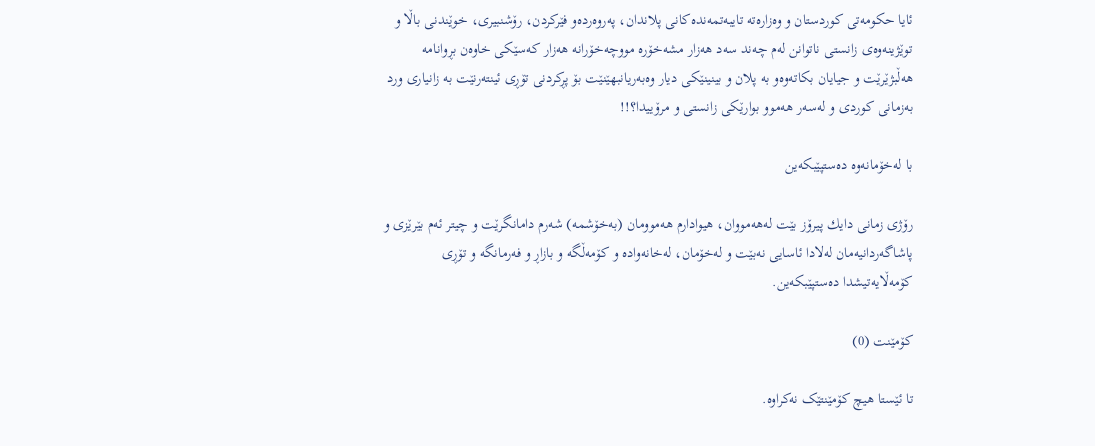ئایا حكومه‌تی كوردستان و وه‌زاره‌ته‌ تایبه‌تمه‌نده‌كانی پلاندان، په‌روه‌رده‌و فێركردن، رۆشنبیری، خوێندنی باڵا و توێژینه‌وه‌ی زانستی ناتوانن له‌م چه‌ند سه‌د هه‌زار مشه‌خۆره‌ مووچه‌خۆرانه‌ هه‌زار كه‌سێكی خاوه‌ن بڕوانامه‌ هه‌ڵبژێرێت و جیایان بكاته‌وه‌و به‌ پلان و بینینێكی دیار وه‌به‌ریانبهێنێت بۆ پڕكردنی تۆڕی ئینته‌رنێت به‌ زانیاری ورد به‌زمانی كوردی و له‌سه‌ر هه‌موو بوارێكی زانستی و مرۆییدا؟!!

با له‌خۆمانه‌وه‌ ده‌ستپێبكه‌ین

رۆژی زمانی دایك پیرۆز بێت له‌هه‌مووان، هیوادارم هه‌موومان (به‌خۆشمه‌) شه‌رم دامانگرێت و چیتر ئه‌م بێرێزی و پاشاگه‌ردانیه‌مان له‌لادا ئاسایی نه‌بێت و له‌خۆمان، له‌خانه‌واده‌ و كۆمه‌ڵگه‌ و بازاڕ و فه‌رمانگه‌ و تۆڕی كۆمه‌ڵایه‌تیشدا ده‌ستپێبكه‌ین.

کۆمێنت (0)

تا ئێستا هیچ کۆمێنتێک نەکراوە.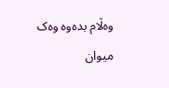وەڵام بدەوە وەک میوان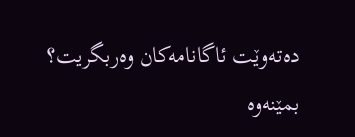دەتەوێت ئاگانامەکان وەربگریت؟
بمێنەوە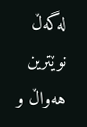لەگەڵ نوێترین هەواڵ و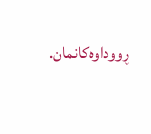ڕووداوەکانمان.